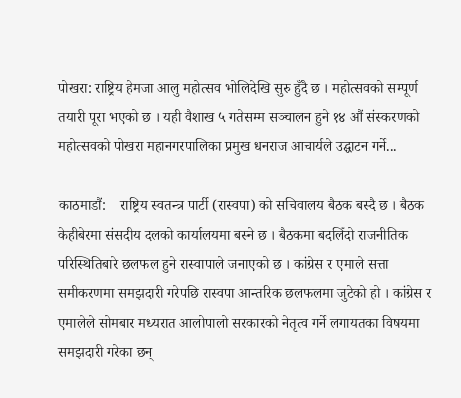पोखरा: राष्ट्रिय हेमजा आलु महोत्सव भोलिदेखि सुरु हुँदै छ । महोत्सवको सम्पूर्ण तयारी पूरा भएको छ । यही वैशाख ५ गतेसम्म सञ्चालन हुने १४ औं संस्करणको महोत्सवको पोखरा महानगरपालिका प्रमुख धनराज आचार्यले उद्घाटन गर्ने...

काठमाडौं:    राष्ट्रिय स्वतन्त्र पार्टी (रास्वपा) को सचिवालय बैठक बस्दै छ । बैठक केहीबेरमा संसदीय दलको कार्यालयमा बस्ने छ । बैठकमा बदलिँदो राजनीतिक परिस्थितिबारे छलफल हुने रास्वापाले जनाएको छ । कांग्रेस र एमाले सत्ता समीकरणमा समझदारी गरेपछि रास्वपा आन्तरिक छलफलमा जुटेको हो । कांग्रेस र एमालेले सोमबार मध्यरात आलोपालो सरकारको नेतृत्व गर्ने लगायतका विषयमा समझदारी गरेका छन्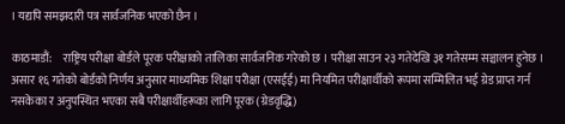। यद्यपि समझदारी पत्र सार्वजनिक भएको छैन ।

काठमाडौं:     राष्ट्रिय परीक्षा बोर्डले पूरक परीक्षाको तालिका सार्वजनिक गरेको छ । परीक्षा साउन २३ गतेदेखि ३१ गतेसम्म सञ्चालन हुनेछ । असार १६ गतेको बोर्डको निर्णय अनुसार माध्यमिक शिक्षा परीक्षा (एसईई) मा नियमित परीक्षार्थीको रूपमा सम्मिलित भई ग्रेड प्राप्त गर्न नसकेका र अनुपस्थित भएका सबै परीक्षार्थीहरूका लागि पूरक (ग्रेडवृद्धि)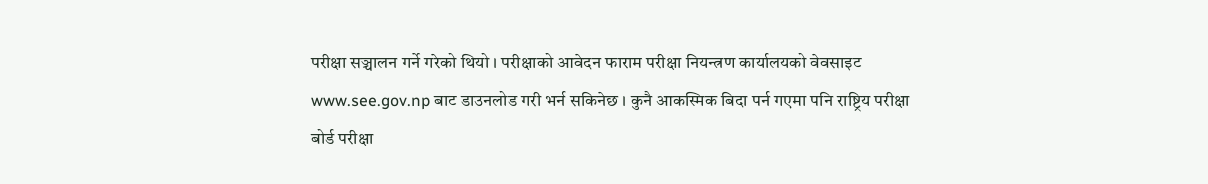परीक्षा सञ्चालन गर्ने गरेको थियो । परीक्षाको आवेदन फाराम परीक्षा नियन्त्रण कार्यालयको वेवसाइट www.see.gov.np बाट डाउनलोड गरी भर्न सकिनेछ । कुनै आकस्मिक बिदा पर्न गएमा पनि राष्ट्रिय परीक्षा बोर्ड परीक्षा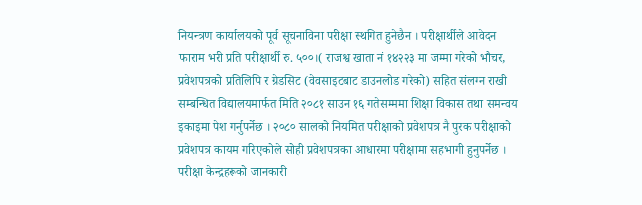नियन्त्रण कार्यालयको पूर्व सूचनाविना परीक्षा स्थगित हुनेछैन । परीक्षार्थीले आवेदन फाराम भरी प्रति परीक्षार्थी रु. ५००।( राजश्व खाता नं १४२२३ मा जम्मा गरेको भौचर, प्रवेशपत्रको प्रतिलिपि र ग्रेडसिट (वेवसाइटबाट डाउनलोड गरेको) सहित संलग्न राखी सम्बन्धित विद्यालयमार्फत मिति २०८१ साउन १६ गतेसम्ममा शिक्षा विकास तथा समन्वय इकाइमा पेश गर्नुपर्नेछ । २०८० सालको नियमित परीक्षाको प्रवेशपत्र नै पुरक परीक्षाको प्रवेशपत्र कायम गरिएकोले सोही प्रवेशपत्रका आधारमा परीक्षामा सहभागी हुनुपर्नेछ । परीक्षा केन्द्रहरूको जानकारी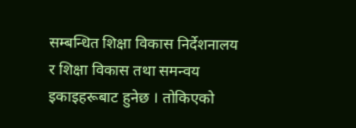सम्बन्धित शिक्षा विकास निर्देशनालय र शिक्षा विकास तथा समन्वय इकाइहरूबाट हुनेछ । तोकिएको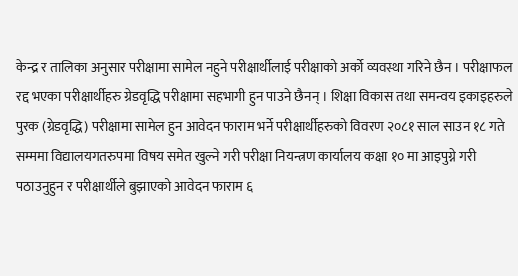केन्द्र र तालिका अनुसार परीक्षामा सामेल नहुने परीक्षार्थीलाई परीक्षाको अर्को व्यवस्था गरिने छैन । परीक्षाफल रद्द भएका परीक्षार्थीहरु ग्रेडवृद्धि परीक्षामा सहभागी हुन पाउने छैनन् । शिक्षा विकास तथा समन्वय इकाइहरुले पुरक (ग्रेडवृद्धि) परीक्षामा सामेल हुन आवेदन फाराम भर्ने परीक्षार्थीहरुको विवरण २०८१ साल साउन १८ गते सम्ममा विद्यालयगतरुपमा विषय समेत खुल्ने गरी परीक्षा नियन्त्रण कार्यालय कक्षा १० मा आइपुग्ने गरी पठाउनुहुन र परीक्षार्थीले बुझाएको आवेदन फाराम ६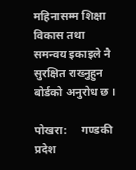महिनासम्म शिक्षा विकास तथा समन्वय इकाइले नै सुरक्षित राख्नुहुन बोर्डको अनुरोध छ ।

पोखरा:     गण्डकी प्रदेश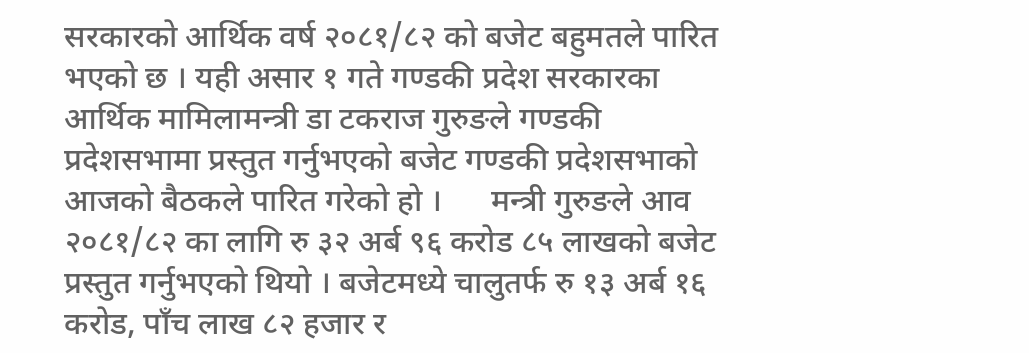सरकारको आर्थिक वर्ष २०८१/८२ को बजेट बहुमतले पारित भएको छ । यही असार १ गते गण्डकी प्रदेश सरकारका आर्थिक मामिलामन्त्री डा टकराज गुरुङले गण्डकी प्रदेशसभामा प्रस्तुत गर्नुभएको बजेट गण्डकी प्रदेशसभाको आजको बैठकले पारित गरेको हो ।      मन्त्री गुरुङले आव २०८१/८२ का लागि रु ३२ अर्ब ९६ करोड ८५ लाखको बजेट प्रस्तुत गर्नुभएको थियो । बजेटमध्ये चालुतर्फ रु १३ अर्ब १६ करोड, पाँच लाख ८२ हजार र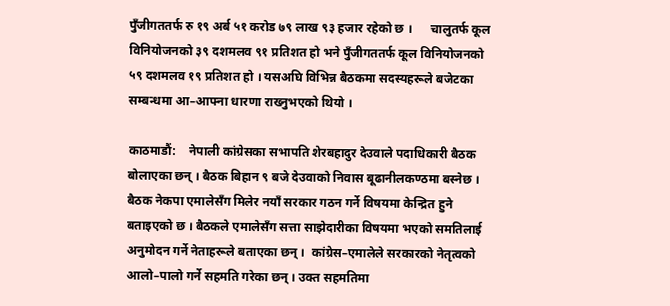पुँजीगततर्फ रु १९ अर्ब ५१ करोड ७९ लाख ९३ हजार रहेको छ ।      चालुतर्फ कूल विनियोजनको ३९ दशमलव ९१ प्रतिशत हो भने पुँजीगततर्फ कूल विनियोजनको ५९ दशमलव १९ प्रतिशत हो । यसअघि विभिन्न बैठकमा सदस्यहरूले बजेटका सम्बन्धमा आ–आफ्ना धारणा राख्नुभएको थियो ।

काठमाडौं:    नेपाली कांग्रेसका सभापति शेरबहादुर देउवाले पदाधिकारी बैठक बोलाएका छन् । बैठक बिहान ९ बजे देउवाको निवास बूढानीलकण्ठमा बस्नेछ । बैठक नेकपा एमालेसँग मिलेर नयाँ सरकार गठन गर्ने विषयमा केन्द्रित हुने बताइएको छ । बैठकले एमालेसँग सत्ता साझेदारीका विषयमा भएको समतिलाई अनुमोदन गर्ने नेताहरूले बताएका छन् ।  कांग्रेस–एमालेले सरकारको नेतृत्वको आलो–पालो गर्ने सहमति गरेका छन् । उक्त सहमतिमा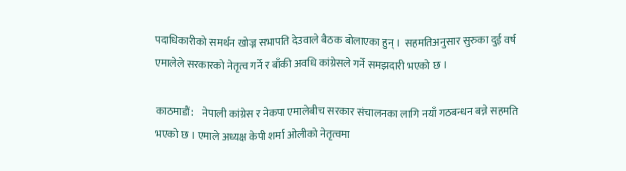पदाधिकारीको समर्थन खोज्न सभापति देउवाले बैठक बोलाएका हुन् ।  सहमतिअनुसार सुरुका दुई वर्ष एमालेले सरकारको नेतृत्व गर्ने र बाँकी अवधि कांग्रेसले गर्ने समझदारी भएको छ ।

काठमाडौं:    नेपाली कांग्रेस र नेकपा एमालेबीच सरकार संचालनका लागि नयाँ गठबन्धन बन्ने सहमति भएको छ । एमाले अध्यक्ष केपी शर्मा ओलीको नेतृत्वमा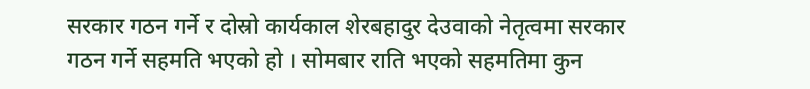सरकार गठन गर्ने र दोस्रो कार्यकाल शेरबहादुर देउवाको नेतृत्वमा सरकार गठन गर्ने सहमति भएको हो । सोमबार राति भएको सहमतिमा कुन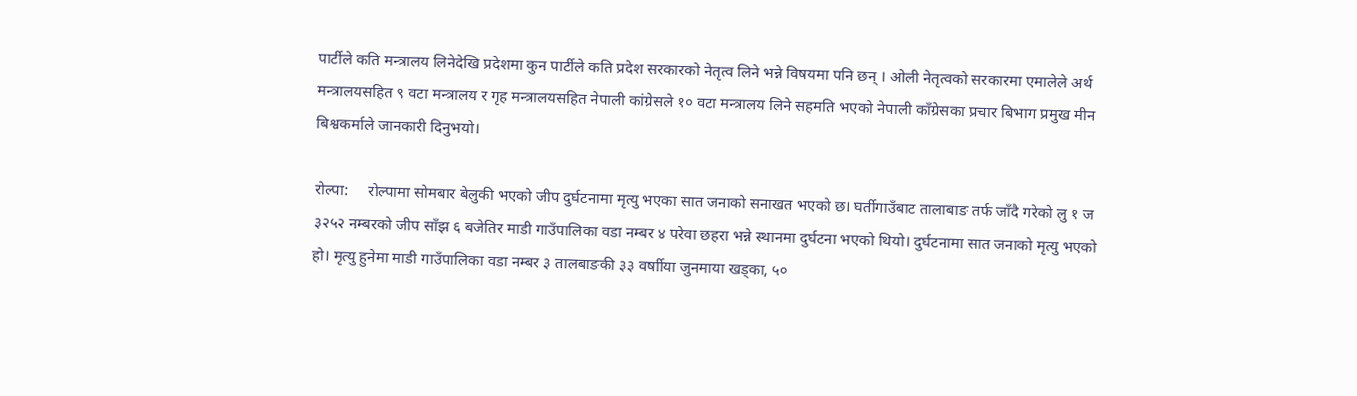पार्टीले कति मन्त्रालय लिनेदेखि प्रदेशमा कुन पार्टीले कति प्रदेश सरकारको नेतृत्व लिने भन्ने विषयमा पनि छन् । ओली नेतृत्वको सरकारमा एमालेले अर्थ मन्त्रालयसहित ९ वटा मन्त्रालय र गृह मन्त्रालयसहित नेपाली कांग्रेसले १० वटा मन्त्रालय लिने सहमति भएको नेपाली काँग्रेसका प्रचार बिभाग प्रमुख मीन बिश्वकर्माले जानकारी दिनुभयो।

रोल्पा:     रोल्पामा सोमबार बेलुकी भएको जीप दुर्घटनामा मृत्यु भएका सात जनाको सनाखत भएको छ। घर्तीगाउँबाट तालाबाङ तर्फ जाँदै गरेको लु १ ज ३२५२ नम्बरको जीप साँझ ६ बजेतिर माडी गाउँपालिका वडा नम्बर ४ परेवा छहरा भन्ने स्थानमा दुर्घटना भएको थियो। दुर्घटनामा सात जनाको मृत्यु भएको हो। मृत्यु हुनेमा माडी गाउँपालिका वडा नम्बर ३ तालबाङकी ३३ वर्षाीया जुनमाया खड्का, ५०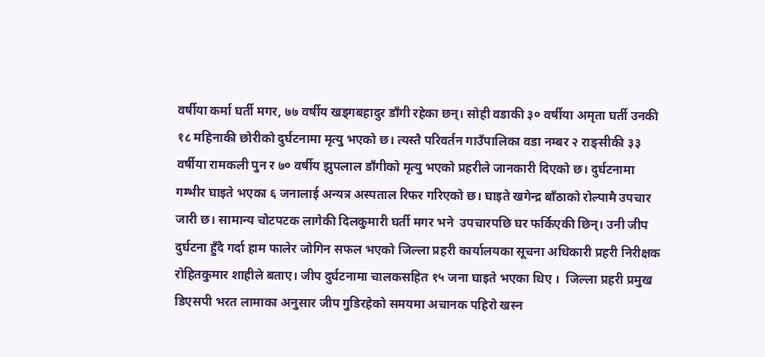वर्षीया कर्मा घर्ती मगर, ७७ वर्षीय खड्गबहादुर डाँगी रहेका छन्। सोही वडाकी ३० वर्षीया अमृता घर्ती उनकी १८ महिनाकी छोरीको दुर्घटनामा मृत्यु भएको छ। त्यस्तै परिवर्तन गाउँपालिका वडा नम्बर २ राङ्सीकी ३३ वर्षीया रामकली पुन र ७० वर्षीय झुपलाल डाँगीको मृत्यु भएको प्रहरीले जानकारी दिएको छ। दुर्घटनामा गम्भीर घाइते भएका ६ जनालाई अन्यत्र अस्पताल रिफर गरिएको छ। घाइते खगेन्द्र बाँठाको रोल्पामै उपचार जारी छ। सामान्य चोटपटक लागेकी दिलकुमारी घर्ती मगर भने  उपचारपछि घर फर्किएकी छिन्। उनी जीप दुर्घटना हुँदै गर्दा हाम फालेर जोगिन सफल भएको जिल्ला प्रहरी कार्यालयका सूचना अधिकारी प्रहरी निरीक्षक रोहितकुमार शाहीले बताए। जीप दुर्घटनामा चालकसहित १५ जना घाइते भएका थिए ।  जिल्ला प्रहरी प्रमुख डिएसपी भरत लामाका अनुसार जीप गुडिरहेको समयमा अचानक पहिरो खस्न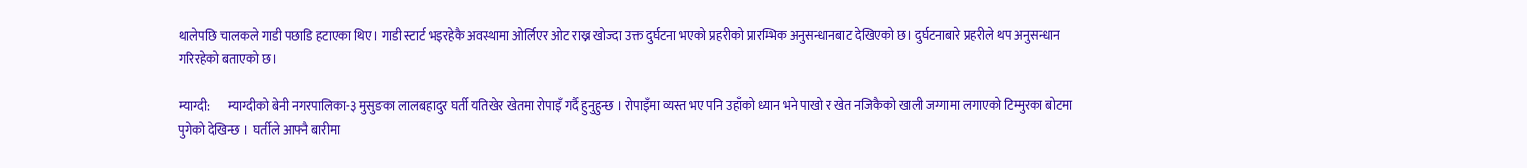थालेपछि चालकले गाडी पछाडि हटाएका थिए। गाडी स्टार्ट भइरहेकै अवस्थामा ओर्लिएर ओट राख्न खोज्दा उक्त दुर्घटना भएको प्रहरीको प्रारम्भिक अनुसन्धानबाट देखिएको छ। दुर्घटनाबारे प्रहरीले थप अनुसन्धान गरिरहेको बताएको छ।

म्याग्दी:       म्याग्दीको बेनी नगरपालिका-३ मुसुङका लालबहादुर घर्ती यतिखेर खेतमा रोपाइँ गर्दै हुनुहुन्छ । रोपाइँमा व्यस्त भए पनि उहाँको ध्यान भने पाखो र खेत नजिकैको खाली जग्गामा लगाएको टिम्मुरका बोटमा पुगेको देखिन्छ ।  घर्तीले आफ्नै बारीमा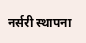नर्सरी स्थापना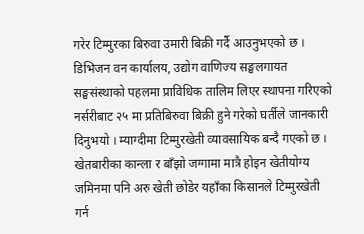गरेर टिम्मुरका बिरुवा उमारी बिक्री गर्दै आउनुभएको छ । डिभिजन वन कार्यालय, उद्योग वाणिज्य सङ्घलगायत सङ्घसंस्थाको पहलमा प्राविधिक तालिम लिएर स्थापना गरिएको नर्सरीबाट २५ मा प्रतिबिरुवा बिक्री हुने गरेको घर्तीले जानकारी दिनुभयो । म्याग्दीमा टिम्मुरखेती व्यावसायिक बन्दै गएको छ ।  खेतबारीका कान्ला र बाँझो जग्गामा मात्रै होइन खेतीयोग्य जमिनमा पनि अरु खेती छोडेर यहाँका किसानले टिम्मुरखेती गर्न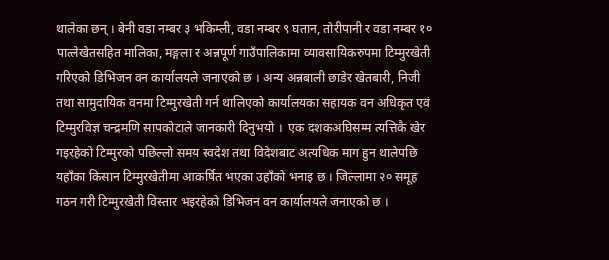थालेका छन् । बेनी वडा नम्बर ३ भकिम्ली, वडा नम्बर ९ घतान, तोरीपानी र वडा नम्बर १० पात्लेखेतसहित मालिका, मङ्गला र अन्नपूर्ण गाउँपालिकामा व्यावसायिकरुपमा टिम्मुरखेती गरिएको डिभिजन वन कार्यालयले जनाएको छ । अन्य अन्नबाली छाडेर खेतबारी, निजी तथा सामुदायिक वनमा टिम्मुरखेती गर्न थालिएको कार्यालयका सहायक वन अधिकृत एवं टिम्मुरविज्ञ चन्द्रमणि सापकोटाले जानकारी दिनुभयो ।  एक दशकअघिसम्म त्यत्तिकै खेर गइरहेको टिम्मुरको पछिल्लो समय स्वदेश तथा विदेशबाट अत्यधिक माग हुन थालेपछि यहाँका किसान टिम्मुरखेतीमा आकर्षित भएका उहाँको भनाइ छ । जिल्लामा २० समूह गठन गरी टिम्मुरखेती विस्तार भइरहेको डिभिजन वन कार्यालयले जनाएको छ ।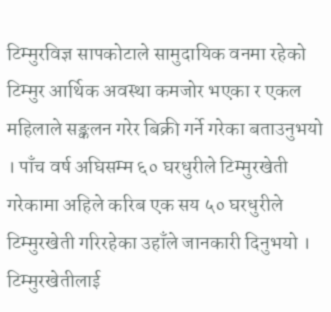टिम्मुरविज्ञ सापकोटाले सामुदायिक वनमा रहेको टिम्मुर आर्थिक अवस्था कमजोर भएका र एकल महिलाले सङ्कलन गरेर बिक्री गर्ने गरेका बताउनुभयो । पाँच वर्ष अघिसम्म ६० घरधुरीले टिम्मुरखेती गरेकामा अहिले करिब एक सय ५० घरधुरीले टिम्मुरखेती गरिरहेका उहाँले जानकारी दिनुभयो ।  टिम्मुरखेतीलाई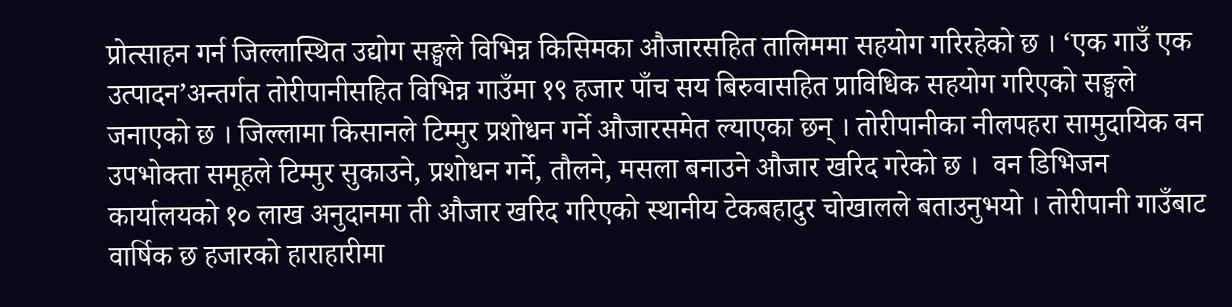प्रोत्साहन गर्न जिल्लास्थित उद्योग सङ्घले विभिन्न किसिमका औजारसहित तालिममा सहयोग गरिरहेको छ । ‘एक गाउँ एक उत्पादन’अन्तर्गत तोरीपानीसहित विभिन्न गाउँमा १९ हजार पाँच सय बिरुवासहित प्राविधिक सहयोग गरिएको सङ्घले जनाएको छ । जिल्लामा किसानले टिम्मुर प्रशोधन गर्ने औजारसमेत ल्याएका छन् । तोरीपानीका नीलपहरा सामुदायिक वन उपभोक्ता समूहले टिम्मुर सुकाउने, प्रशोधन गर्ने, तौलने, मसला बनाउने औजार खरिद गरेको छ ।  वन डिभिजन कार्यालयको १० लाख अनुदानमा ती औजार खरिद गरिएको स्थानीय टेकबहादुर चोखालले बताउनुभयो । तोरीपानी गाउँबाट वार्षिक छ हजारको हाराहारीमा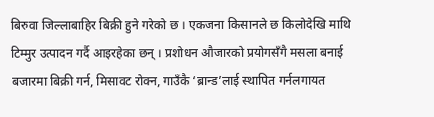बिरुवा जिल्लाबाहिर बिक्री हुने गरेको छ । एकजना किसानले छ किलोदेखि माथि टिम्मुर उत्पादन गर्दै आइरहेका छन् । प्रशोधन औजारको प्रयोगसँगै मसला बनाई बजारमा बिक्री गर्न, मिसावट रोक्न, गाउँकै ‘ब्रान्ड’लाई स्थापित गर्नलगायत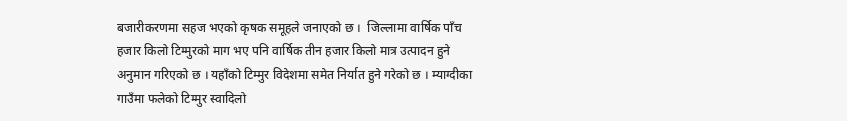बजारीकरणमा सहज भएको कृषक समूहले जनाएको छ ।  जिल्लामा वार्षिक पाँच हजार किलो टिम्मुरको माग भए पनि वार्षिक तीन हजार किलो मात्र उत्पादन हुने अनुमान गरिएको छ । यहाँको टिम्मुर विदेशमा समेत निर्यात हुने गरेको छ । म्याग्दीका गाउँमा फलेको टिम्मुर स्वादिलो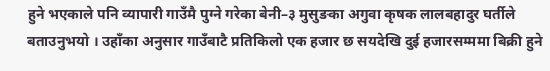हुने भएकाले पनि व्यापारी गाउँमै पुग्ने गरेका बेनी–३ मुसुङका अगुवा कृषक लालबहादुर घर्तीले बताउनुभयो । उहाँका अनुसार गाउँबाटै प्रतिकिलो एक हजार छ सयदेखि दुई हजारसम्ममा बिक्री हुने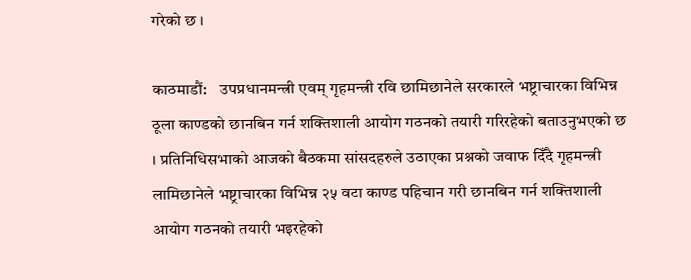गरेको छ ।

काठमाडौं:    उपप्रधानमन्त्री एवम् गृहमन्त्री रवि छामिछानेले सरकारले भष्ट्राचारका विभिन्न ठूला काण्डको छानबिन गर्न शक्तिशाली आयोग गठनको तयारी गरिरहेको बताउनुभएको छ । प्रतिनिधिसभाको आजको बैठकमा सांसदहरुले उठाएका प्रश्नको जवाफ दिँदै गृहमन्त्री लामिछानेले भष्ट्राचारका विभिन्न २५ वटा काण्ड पहिचान गरी छानबिन गर्न शक्तिशाली आयोग गठनको तयारी भइरहेको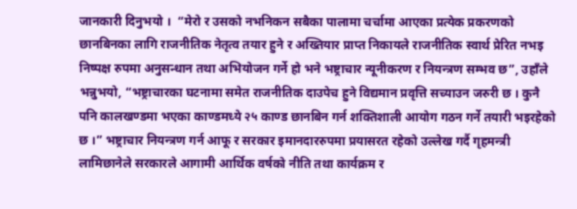जानकारी दिनुभयो ।  “मेरो र उसको नभनिकन सबैका पालामा चर्चामा आएका प्रत्येक प्रकरणको छानबिनका लागि राजनीतिक नेतृत्व तयार हुने र अख्तियार प्राप्त निकायले राजनीतिक स्वार्थ प्रेरित नभइ निष्पक्ष रुपमा अनुसन्धान तथा अभियोजन गर्ने हो भने भष्ट्राचार न्यूनीकरण र नियन्त्रण सम्भव छ”, उहाँले भन्नुभयो, “भष्ट्राचारका घटनामा समेत राजनीतिक दाउपेच हुने विद्यमान प्रवृत्ति सच्याउन जरुरी छ । कुनै पनि कालखण्डमा भएका काण्डमध्ये २५ काण्ड छानबिन गर्न शक्तिशाली आयोग गठन गर्ने तयारी भइरहेको छ ।” भष्ट्राचार नियन्त्रण गर्न आफू र सरकार इमानदाररुपमा प्रयासरत रहेको उल्लेख गर्दै गृहमन्त्री लामिछानेले सरकारले आगामी आर्थिक वर्षको नीति तथा कार्यक्रम र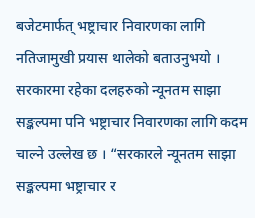बजेटमार्फत् भष्ट्राचार निवारणका लागि नतिजामुखी प्रयास थालेको बताउनुभयो । सरकारमा रहेका दलहरुको न्यूनतम साझा सङ्कल्पमा पनि भष्ट्राचार निवारणका लागि कदम चाल्ने उल्लेख छ । “सरकारले न्यूनतम साझा सङ्कल्पमा भष्ट्राचार र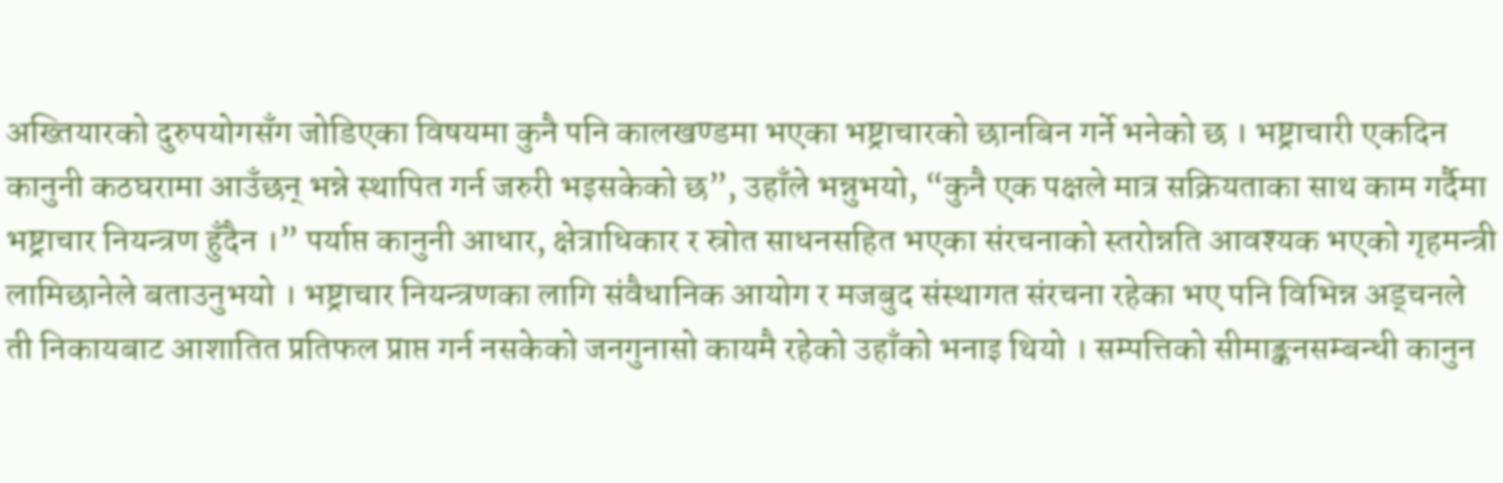अख्तियारको दुरुपयोगसँग जोडिएका विषयमा कुनै पनि कालखण्डमा भएका भष्ट्राचारको छानबिन गर्ने भनेको छ । भष्ट्राचारी एकदिन कानुनी कठघरामा आउँछन् भन्ने स्थापित गर्न जरुरी भइसकेको छ”, उहाँले भन्नुभयो, “कुनै एक पक्षले मात्र सक्रियताका साथ काम गर्दैमा भष्ट्राचार नियन्त्रण हुँदैन ।” पर्याप्त कानुनी आधार, क्षेत्राधिकार र स्रोत साधनसहित भएका संरचनाको स्तरोन्नति आवश्यक भएको गृहमन्त्री लामिछानेले बताउनुभयो । भष्ट्राचार नियन्त्रणका लागि संवैधानिक आयोग र मजबुद संस्थागत संरचना रहेका भए पनि विभिन्न अड्चनले ती निकायबाट आशातित प्रतिफल प्राप्त गर्न नसकेको जनगुनासो कायमै रहेको उहाँको भनाइ थियो । सम्पत्तिको सीमाङ्कनसम्बन्धी कानुन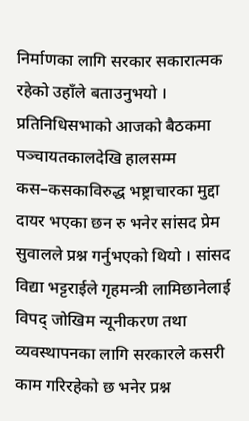निर्माणका लागि सरकार सकारात्मक रहेको उहाँले बताउनुभयो । प्रतिनिधिसभाको आजको बैठकमा पञ्चायतकालदेखि हालसम्म कस–कसकाविरुद्ध भष्ट्राचारका मुद्दा दायर भएका छन रु भनेर सांसद प्रेम सुवालले प्रश्न गर्नुभएको थियो । सांसद विद्या भट्टराईले गृहमन्त्री लामिछानेलाई विपद् जोखिम न्यूनीकरण तथा व्यवस्थापनका लागि सरकारले कसरी काम गरिरहेको छ भनेर प्रश्न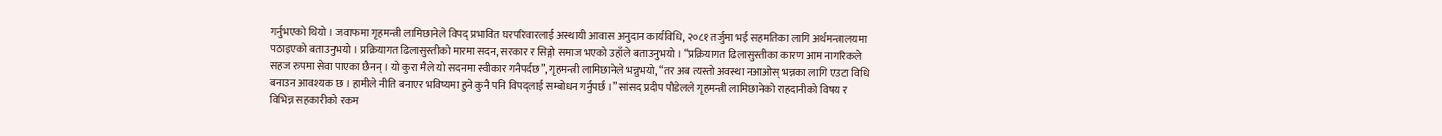गर्नुभएको थियो । जवाफमा गृहमन्त्री लामिछानेले विपद् प्रभावित घरपरिवारलाई अस्थायी आवास अनुदान कार्यविधि, २०८१ तर्जुमा भई सहमतिका लागि अर्थमन्त्रालयमा पठाइएको बताउनुभयो । प्रक्रियागत ढिलासुस्तीको मारमा सदन, सरकार र सिङ्गो समाज भएको उहाँले बताउनुभयो । “प्रक्रियागत ढिलासुस्तीका कारण आम नागरिकले सहज रुपमा सेवा पाएका छैनन् । यो कुरा मैले यो सदनमा स्वीकार गनैपर्दछ”, गृहमन्त्री लामिछानेले भन्नुभयो, “तर अब त्यस्तो अवस्था नआओस् भन्नका लागि एउटा विधि बनाउन आवश्यक छ । हामीले नीति बनाएर भविष्यमा हुने कुनै पनि विपद्लाई सम्बोधन गर्नुपर्छ ।” सांसद प्रदीप पौडेलले गृहमन्त्री लामिछानेको राहदानीको विषय र विभिन्न सहकारीको रकम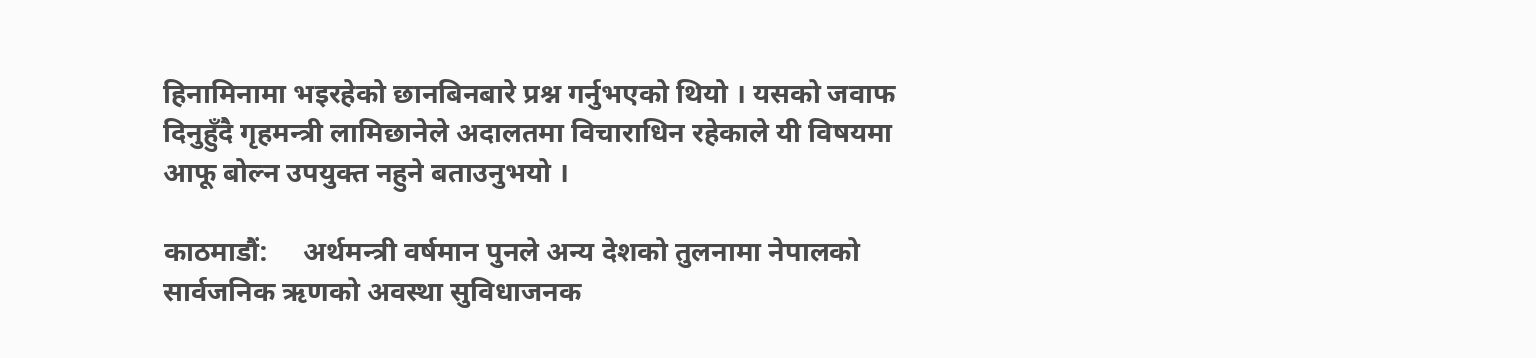हिनामिनामा भइरहेको छानबिनबारे प्रश्न गर्नुभएको थियो । यसको जवाफ दिनुहुँदै गृहमन्त्री लामिछानेले अदालतमा विचाराधिन रहेकाले यी विषयमा आफू बोल्न उपयुक्त नहुने बताउनुभयो ।

काठमाडौं:     अर्थमन्त्री वर्षमान पुनले अन्य देशको तुलनामा नेपालको सार्वजनिक ऋणको अवस्था सुविधाजनक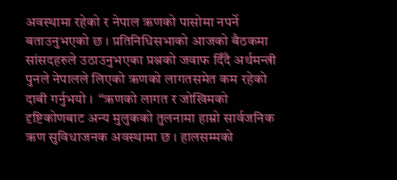अवस्थामा रहेको र नेपाल ऋणको पासोमा नपर्ने बताउनुभएको छ । प्रतिनिधिसभाको आजको बैठकमा सांसदहरुले उठाउनुभएका प्रश्नको जवाफ दिँदै अर्थमन्त्री पुनले नेपालले लिएको ऋणको लागतसमेत कम रहेको दाबी गर्नुभयो ।  “ऋणको लागत र जोखिमको दृष्टिकोणबाट अन्य मुलुकको तुलनामा हाम्रो सार्वजनिक ऋण सुविधाजनक अवस्थामा छ । हालसम्मको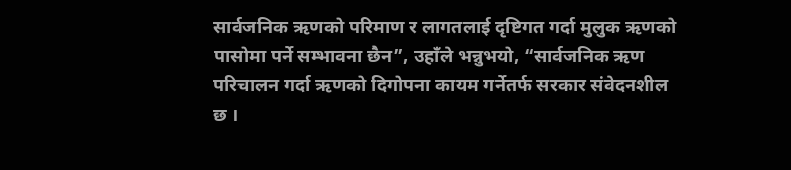सार्वजनिक ऋणको परिमाण र लागतलाई दृष्टिगत गर्दा मुलुक ऋणको पासोमा पर्ने सम्भावना छैन”, उहाँले भन्नुभयो, “सार्वजनिक ऋण परिचालन गर्दा ऋणको दिगोपना कायम गर्नेतर्फ सरकार संवेदनशील छ ।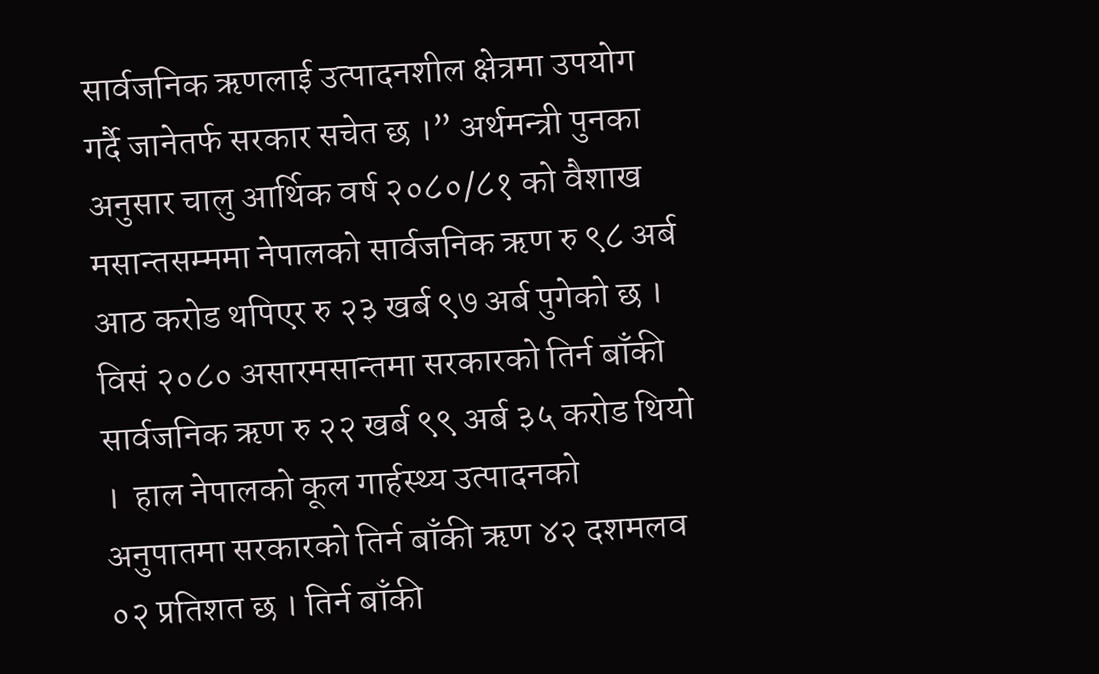सार्वजनिक ऋणलाई उत्पादनशील क्षेत्रमा उपयोग गर्दै जानेतर्फ सरकार सचेत छ ।” अर्थमन्त्री पुनका अनुसार चालु आर्थिक वर्ष २०८०/८१ को वैशाख मसान्तसम्ममा नेपालको सार्वजनिक ऋण रु ९८ अर्ब आठ करोड थपिएर रु २३ खर्ब ९७ अर्ब पुगेको छ । विसं २०८० असारमसान्तमा सरकारको तिर्न बाँकी सार्वजनिक ऋण रु २२ खर्ब ९९ अर्ब ३५ करोड थियो ।  हाल नेपालको कूल गार्हस्थ्य उत्पादनको अनुपातमा सरकारको तिर्न बाँकी ऋण ४२ दशमलव ०२ प्रतिशत छ । तिर्न बाँकी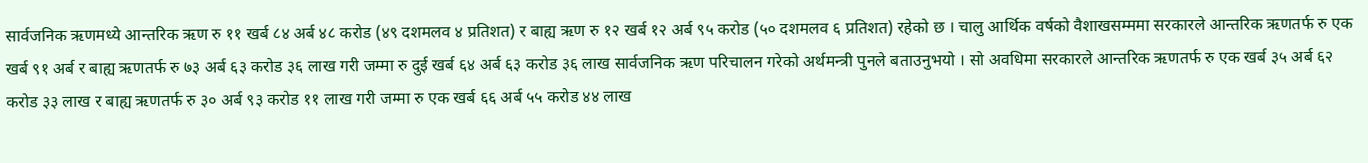सार्वजनिक ऋणमध्ये आन्तरिक ऋण रु ११ खर्ब ८४ अर्ब ४८ करोड (४९ दशमलव ४ प्रतिशत) र बाह्य ऋण रु १२ खर्ब १२ अर्ब ९५ करोड (५० दशमलव ६ प्रतिशत) रहेको छ । चालु आर्थिक वर्षको वैशाखसम्ममा सरकारले आन्तरिक ऋणतर्फ रु एक खर्ब ९१ अर्ब र बाह्य ऋणतर्फ रु ७३ अर्ब ६३ करोड ३६ लाख गरी जम्मा रु दुई खर्ब ६४ अर्ब ६३ करोड ३६ लाख सार्वजनिक ऋण परिचालन गरेको अर्थमन्त्री पुनले बताउनुभयो । सो अवधिमा सरकारले आन्तरिक ऋणतर्फ रु एक खर्ब ३५ अर्ब ६२ करोड ३३ लाख र बाह्य ऋणतर्फ रु ३० अर्ब ९३ करोड ११ लाख गरी जम्मा रु एक खर्ब ६६ अर्ब ५५ करोड ४४ लाख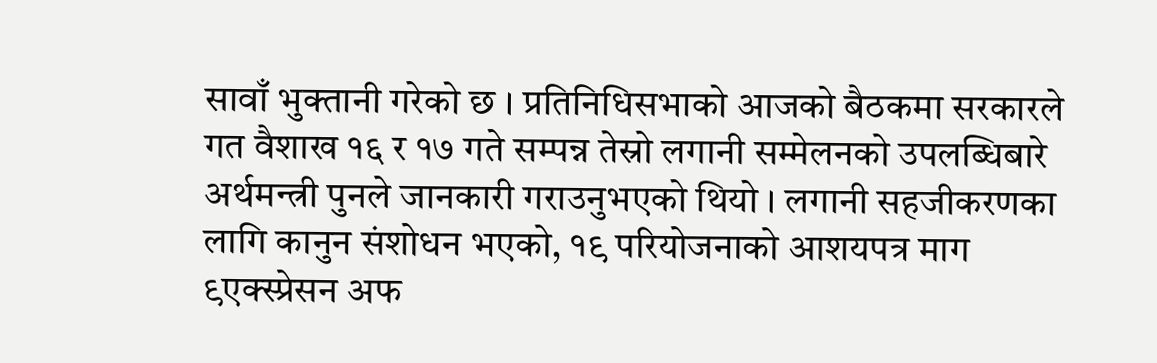सावाँ भुक्तानी गरेको छ । प्रतिनिधिसभाको आजको बैठकमा सरकारले गत वैशाख १६ र १७ गते सम्पन्न तेस्रो लगानी सम्मेलनको उपलब्धिबारे अर्थमन्त्री पुनले जानकारी गराउनुभएको थियो । लगानी सहजीकरणका लागि कानुन संशोधन भएको, १९ परियोजनाको आशयपत्र माग ९एक्स्प्रेसन अफ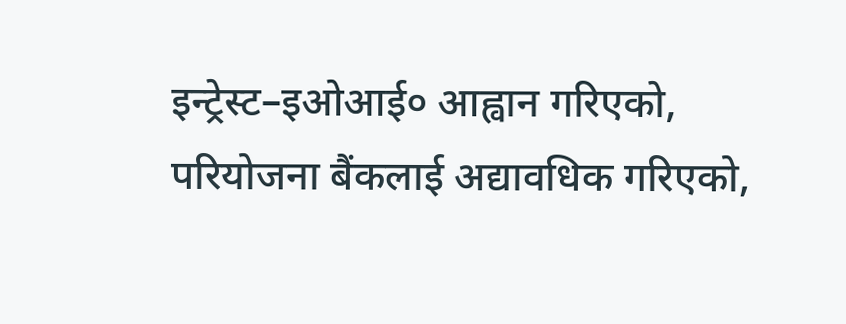इन्ट्रेस्ट–इओआई० आह्वान गरिएको, परियोजना बैंकलाई अद्यावधिक गरिएको,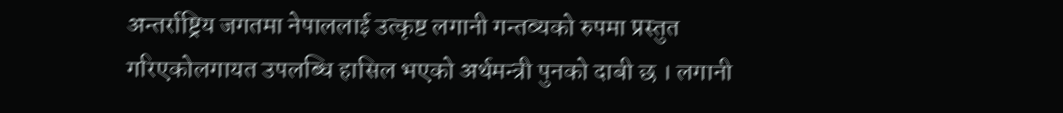अन्तर्राष्ट्रिय जगतमा नेपाललाई उत्कृष्ट लगानी गन्तव्यको रुपमा प्रस्तुत गरिएकोलगायत उपलब्धि हासिल भएको अर्थमन्त्री पुनको दाबी छ । लगानी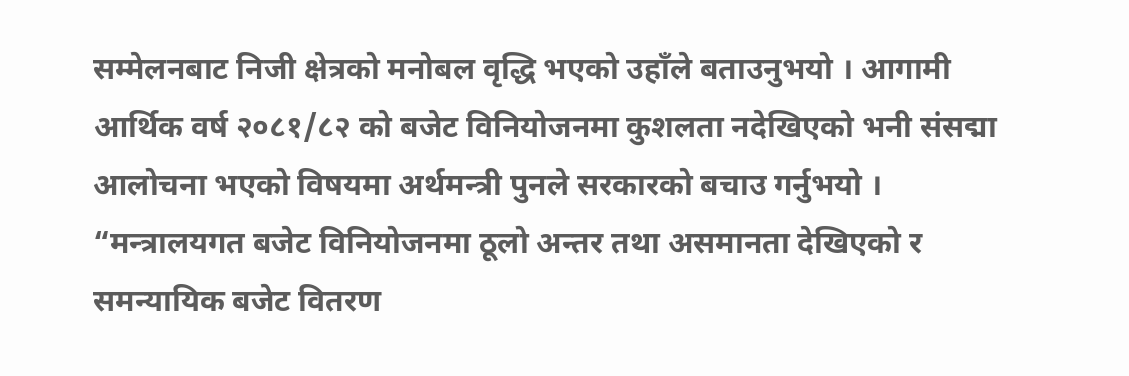सम्मेलनबाट निजी क्षेत्रको मनोबल वृद्धि भएको उहाँले बताउनुभयो । आगामी आर्थिक वर्ष २०८१/८२ को बजेट विनियोजनमा कुशलता नदेखिएको भनी संसद्मा आलोचना भएको विषयमा अर्थमन्त्री पुनले सरकारको बचाउ गर्नुभयो । “मन्त्रालयगत बजेट विनियोजनमा ठूलो अन्तर तथा असमानता देखिएको र समन्यायिक बजेट वितरण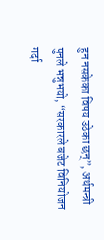हुन नसकेका विषय उठेका छन्”, अर्थमन्त्री पुनले भन्नुभयो, “सरकारले बजेट विनियोजन गर्दा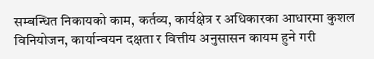सम्बन्धित निकायको काम, कर्तव्य, कार्यक्षेत्र र अधिकारका आधारमा कुशल विनियोजन, कार्यान्वयन दक्षता र वित्तीय अनुसासन कायम हुने गरी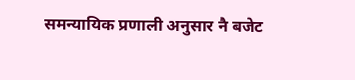समन्यायिक प्रणाली अनुसार नै बजेट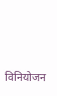विनियोजन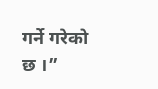गर्ने गरेको छ ।”